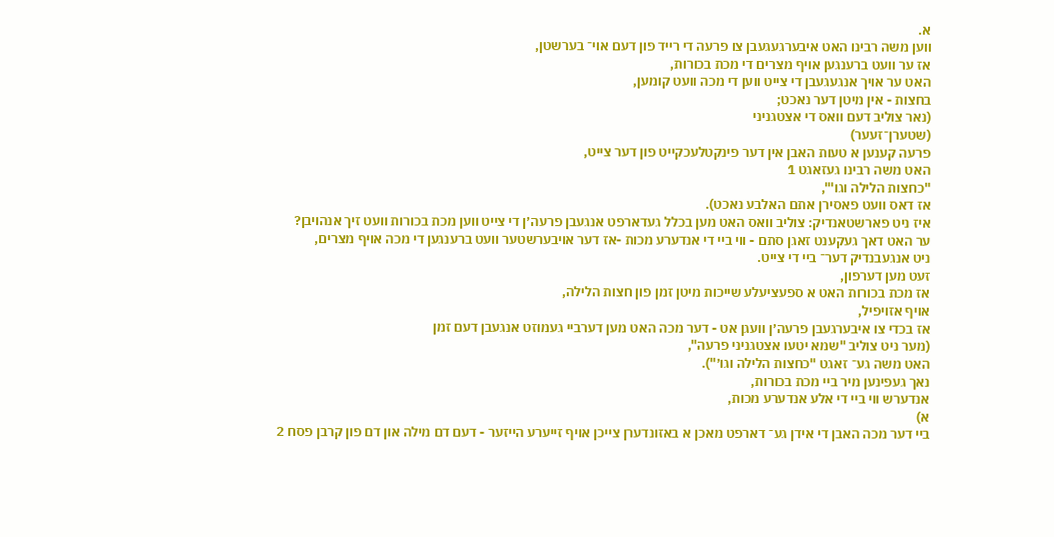א.
ווען משה רבינו האט איבערגעגעבן צו פרעה די רייד פון דעם אוי־ בערשטן,
אז ער וועט ברענגען אויף מצרים די מכת בכורות,
האט ער אויך אנגעגעבן די צייט ווען די מכה וועט קומען,
בחצות - אין מיטן דער נאכט;
(נאר צוליב דעם וואס די אצטגניני
(שטערן־זעער)
פרעה קענען א טעות האבן אין דער פינקטלעכקייט פון דער צייט,
האט משה רבינו געזאגט 1
"כחצות הלילה וגו'",
אז דאס וועט פאסירן אתם האלבע נאכט).
איז ניט פארשטאנדיק: צוליב וואס האט מען בכלל געדארפט אנגעבן פרעה׳ן די צייט ווען מכת בכורות וועט זיך אנהויבן?
ער האט דאך געקענט זאגן סתם - ווי ביי די אנדערע מכות -אז דער אויבערשטער וועט ברענגען די מכה אויף מצרים,
ניט אנגעבנדיק דער־ ביי די צייט.
זעט מען דערפון,
אז מכת בכורות האט א ספעציעלע שייכות מיטן זמן פון חצות הלילה,
אויף אזויפיל,
אז בכדי צו איבערגעבן פרעה׳ן וועגן אט - דער מכה האט מען דערביי געמוזט אנגעבן דעם זמן
(מער ניט צוליב "שמא יטעו אצטגניני פרעה",
האט משה גע־ זאגט "כחצות הלילה וגו׳").
נאך געפינען מיר ביי מכת בכורות,
אנדערש ווי ביי די אלע אנדערע מכות,
א)
ביי דער מכה האבן די אידן גע־ דארפט מאכן א באזונדערן צייכן אויף זייערע הייזער - דעם דם מילה און דם פון קרבן פסח 2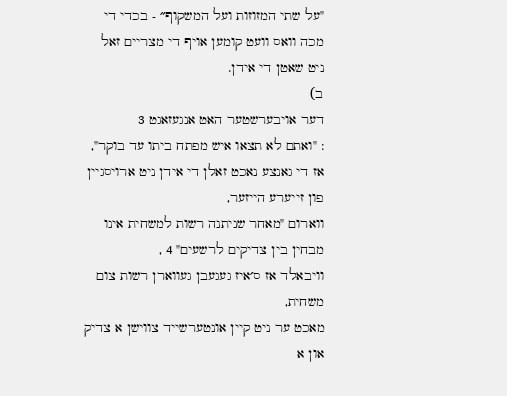"על שתי המזוזות ועל המשקוף״ - בכדי די מכה וואס וועט קומען אויף די מצריים זאל ניט שאטן די אידן.
ב)
דער אויבערשטער האט אנגעזאגט 3
: "ואתם לא תצאו איש מפתח ביתו עד בוקר",
אז די גאנצע נאכט זאלן די אידן ניט ארויסגיין פון זייערע הייזער,
ווארום "מאחר שניתנה רשות למשחית אינו מבחין בין צדיקים לרשעים" 4 ,
וויבאלד אז ס׳איז געגעבן געווארן רשות צום משחית,
מאכט ער ניט קיין אונטערשייד צווישן א צדיק און א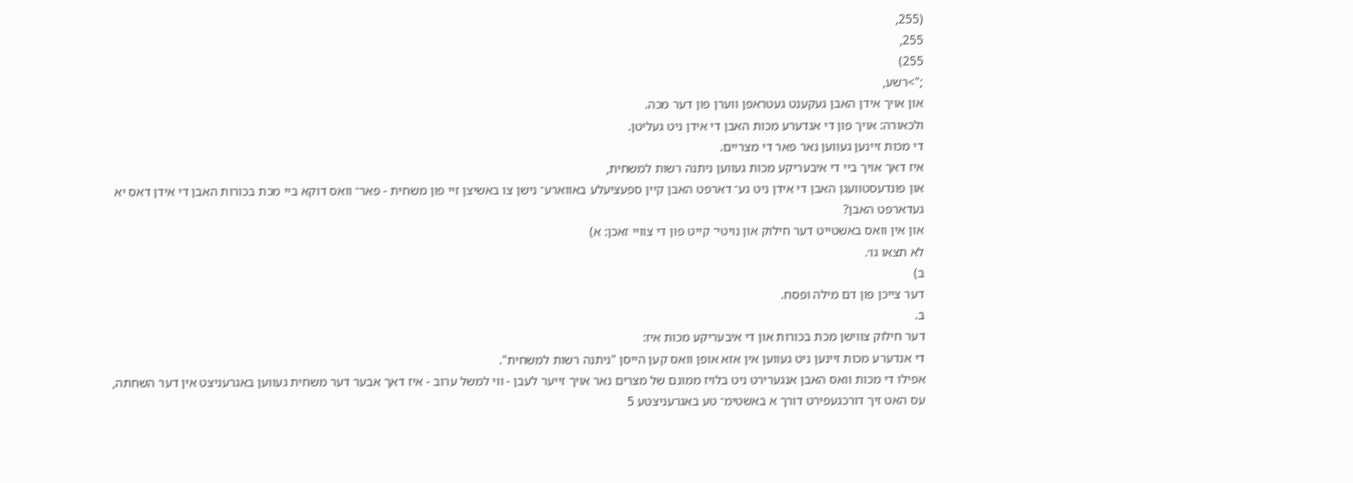(255,
255,
255)
;">רשע,
און אויך אידן האבן געקענט געטראפן ווערן פון דער מכה.
ולכאורה: אויך פון די אנדערע מכות האבן די אידן ניט געליטן.
די מכות זיינען געווען נאר פאר די מצריים.
איז דאך אויך ביי די איבעריקע מכות געווען ניתנה רשות למשחית,
און פונדעסטוועגן האבן די אידן ניט גע־ דארפט האבן קיין ספעציעלע באווארע־ נישן צו באשיצן זיי פון משחית - פאר־ וואס דוקא ביי מכת בכורות האבן די אידן דאס יא געדארפט האבן?
און אין וואס באשטייט דער חילוק און נויטי־ קייט פון די צוויי זאכן: א)
לא תצאו גו׳.
ב)
דער צייכן פון דם מילה ופסח.
ב.
דער חילוק צווישן מכת בכורות און די איבעריקע מכות איז:
די אנדערע מכות זיינען ניט געווען אין אזא אופן וואס קען הייסן "ניתנה רשות למשחית".
אפילו די מכות וואס האבן אנגערירט ניט בלויז ממונם של מצרים נאר אויך זייער לעבן - ווי למשל ערוב - איז דאך אבער דער משחית געווען באגרעניצט אין דער השחתה,
עס האט זיך דורכגעפירט דורך א באשטימ־ טע באגרעניצטע 5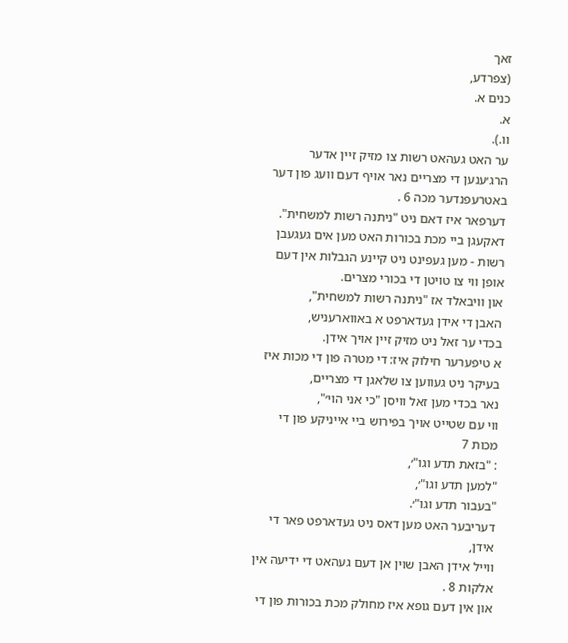זאך
(צפרדע,
כנים א.
א.
וו.).
ער האט געהאט רשות צו מזיק זיין אדער הרג׳ענען די מצריים נאר אויף דעם וועג פון דער באטרעפנדער מכה 6 .
דערפאר איז דאם ניט "ניתנה רשות למשחית".
דאקעגן ביי מכת בכורות האט מען אים געגעבן רשות - מען געפינט ניט קיינע הגבלות אין דעם אופן ווי צו טויטן די בכורי מצרים.
און וויבאלד אז "ניתנה רשות למשחית",
האבן די אידן געדארפט א באווארעניש,
בכדי ער זאל ניט מזיק זיין אויך אידן.
א טיפערער חילוק איז: די מטרה פון די מכות איז בעיקר ניט געווען צו שלאגן די מצריים,
נאר בכדי מען זאל וויסן "כי אני הוי׳",
ווי עם שטייט אויך בפירוש ביי אייניקע פון די מכות 7
: "בזאת תדע וגו"׳,
"למען תדע וגו"׳,
"בעבור תדע וגו"׳.
דעריבער האט מען דאס ניט געדארפט פאר די אידן,
ווייל אידן האבן שוין אן דעם געהאט די ידיעה אין אלקות 8 .
און אין דעם גופא איז מחולק מכת בכורות פון די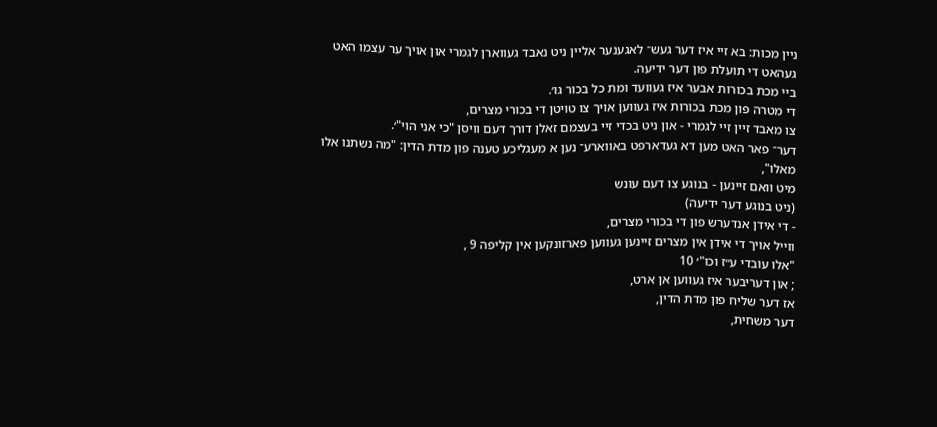ניין מכות: בא זיי איז דער געש־ לאגענער אליין ניט נאבד געווארן לגמרי און אויך ער עצמו האט געהאט די תועלת פון דער ידיעה.
ביי מכת בכורות אבער איז געוועד ומת כל בכור גו׳.
די מטרה פון מכת בכורות איז געווען אויך צו טויטן די בכורי מצרים,
צו מאבד זיין זיי לגמרי - און ניט בכדי זיי בעצמם זאלן דורך דעם וויסן "כי אני הוי"׳.
דער־ פאר האט מען דא געדארפט באווארע־ נען א מעגליכע טענה פון מדת הדין: "מה נשתנו אלו מאלו",
מיט וואם זיינען - בנוגע צו דעם עונש
(ניט בנוגע דער ידיעה)
- די אידן אנדערש פון די בכורי מצרים,
ווייל אויך די אידן אין מצרים זיינען געווען פארזונקען אין קליפה 9 ,
"אלו עובדי ע״ז וכו"׳ 10
; און דעריבער איז געווען אן ארט,
אז דער שליח פון מדת הדין,
דער משחית,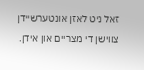זאל ניט לאזן אונטערשיידן צווישן די מצריים און אידן.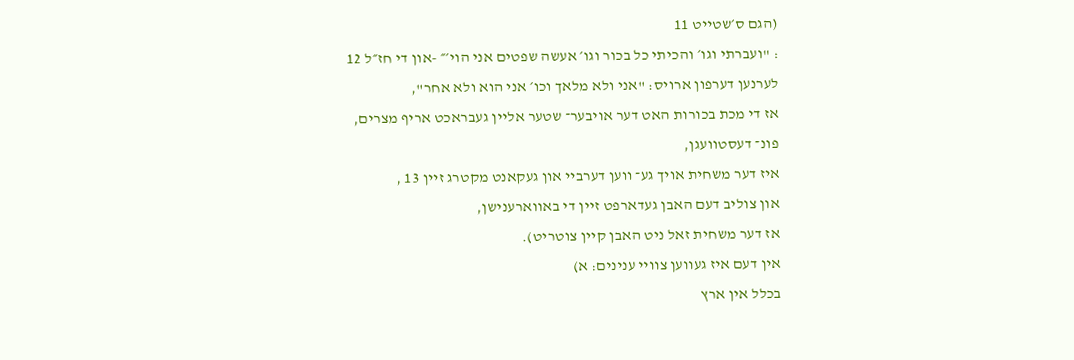(הגם ס׳שטייט 11
: "ועברתי וגו׳ והכיתי כל בכור וגו׳ אעשה שפטים אני הוי׳״ -און די חז״ל 12
לערנען דערפון ארויס: "אני ולא מלאך וכו׳ אני הוא ולא אחר",
אז די מכת בכורות האט דער אויבער־ שטער אליין געבראכט אריף מצרים,
פונ־ דעסטוועגן,
איז דער משחית אויך גע־ ווען דערביי און געקאנט מקטרג זיין 13 ,
און צוליב דעם האבן געדארפט זיין די באווארענישן,
אז דער משחית זאל ניט האבן קיין צוטריט).
אין דעם איז געווען צוויי ענינים: א)
בכלל אין ארץ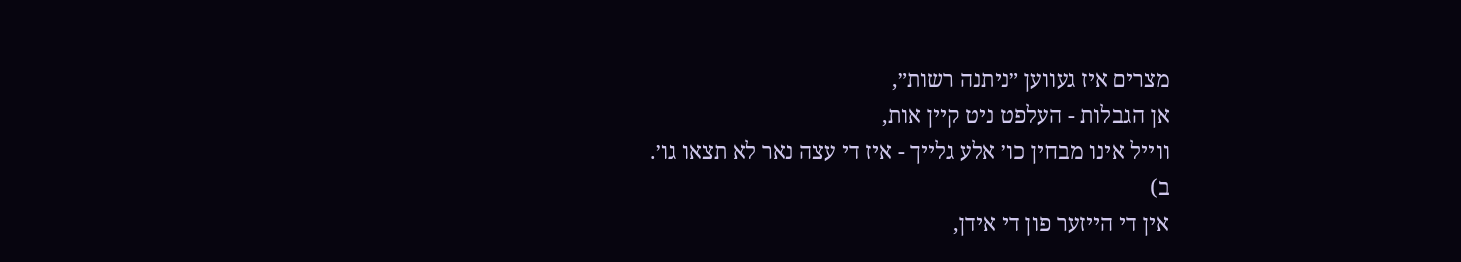מצרים איז געווען ״ניתנה רשות״,
אן הגבלות - העלפט ניט קיין אות,
ווייל אינו מבחין כו׳ אלע גלייך - איז די עצה נאר לא תצאו גו׳.
ב)
אין די הייזער פון די אידן,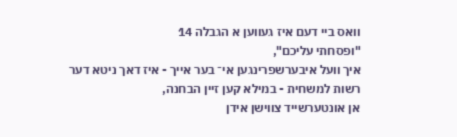וואס ביי דעם איז געווען א הגבלה 14
"ופסחתי עליכם",
איך וועל איבערשפרינגען אי־ בער אייך - איז דאך ניטא דער רשות למשחית - במילא קען זיין הבחנה,
אן אונטערשייד צווישן אידן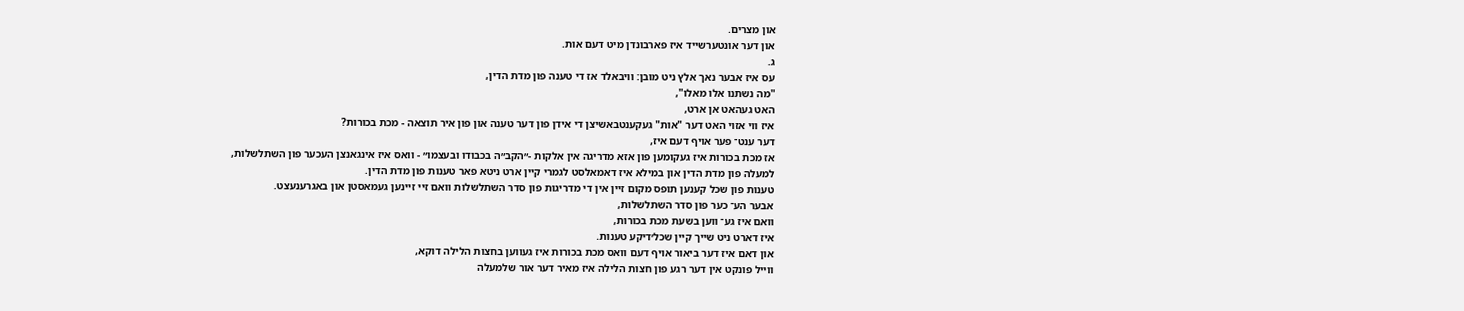און מצרים.
און דער אונטערשייד איז פארבונדן מיט דעם אות.
ג.
עס איז אבער נאך אלץ ניט מובן: וויבאלד אז די טענה פון מדת הדין,
"מה נשתנו אלו מאלו",
האט געהאט אן ארט,
איז ווי אזוי האט דער "אות" געקענטבאשיצן די אידן פון דער טענה און פון איר תוצאה - מכת בכורות?
דער ענט־ פער אויף דעם איז,
אז מכת בכורות איז געקומען פון אזא מדריגה אין אלקות -״הקב״ה בכבודו ובעצמו״ - וואס איז אינגאנצן העכער פון השתלשלות,
למעלה פון מדת הדין און במילא איז דאמאלסט לגמרי קיין ארט ניטא פאר טענות פון מדת הדין.
טענות פון שכל קענען תופס מקום זיין אין די מדריגות פון סדר השתלשלות וואם זיי זיינען געמאסטן און באגרענעצט.
אבער הע־ כער פון סדר השתלשלות,
וואם איז גע־ ווען בשעת מכת בכורות,
איז דארט ניט שייך קיין שכל׳דיקע טענות.
און דאם איז דער ביאור אויף דעם וואס מכת בכורות איז געווען בחצות הלילה דוקא,
ווייל פונקט אין דער רגע פון חצות הלילה איז מאיר דער אור שלמעלה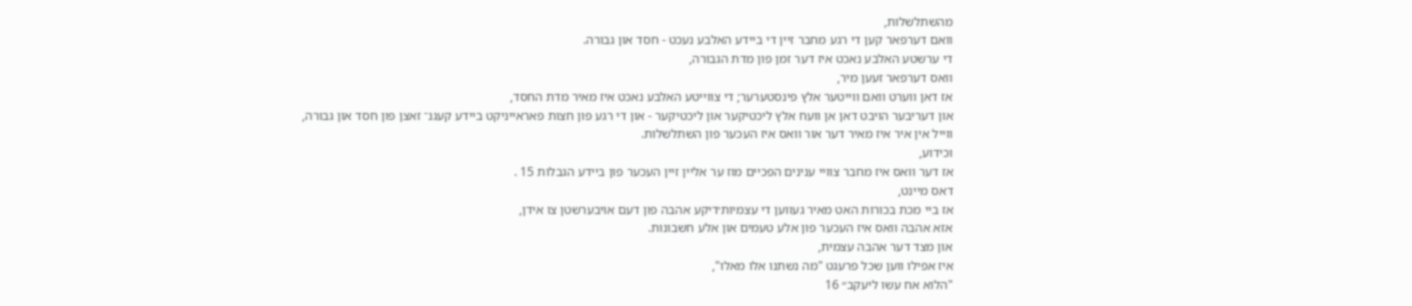מהשתלשלות,
וואם דערפאר קען די רגע מחבר זיין די ביידע האלבע נעכט - חסד און גבורה.
די ערשטע האלבע נאכט איז דער זמן פון מדת הגבורה,
וואס דערפאר זעען מיר,
אז דאן ווערט וואם ווייטער אלץ פינסטערער; די צווייטע האלבע נאכט איז מאיר מדת החסד,
און דעריבער הויבט דאן אן וועח אלץ ליכטיקער און ליכטיקער - און די רגע פון חצות פאראייניקט ביידע קעגנ־ זאצן פון חסד און גבורה,
ווייל אין איר איז מאיר דער אור וואס איז העכער פון השתלשלות.
וכידוע,
אז דער וואס איז מחבר צוויי ענינים הפכיים מוז ער אליין זיין העכער פון ביידע הגבלות 15 .
דאס מיינט,
אז ביי מכת בכורות האט מאיר געווען די עצמיות׳דיקע אהבה פון דעם אויבערשטן צו אידן,
אזא אהבה וואס איז העכער פון אלע טעמים און אלע חשבונות.
און מצד דער אהבה עצמית,
איז אפילו ווען שכל פרעגט "מה נשתנו אלו מאלו",
"הלוא אח עשו ליעקב״ 16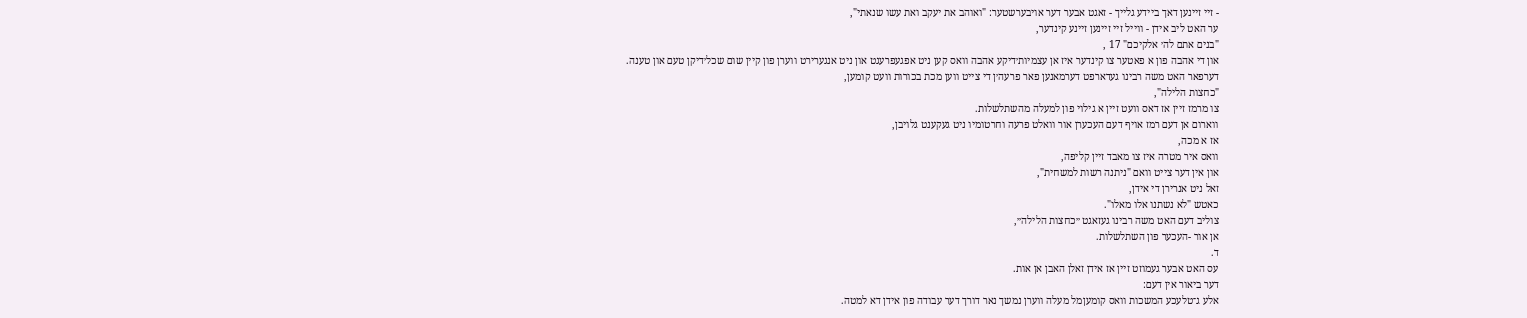- זיי זיינען דאך ביידע גלייך - זאגט אבער דער אויבערשטער: "ואוהב את יעקב ואת עשו שנאתי",
ער האט ליב אידן - ווייל זיי זיינען זיינע קינדער,
"בנים אתם לה׳ אלקיכם" 17 ,
און די אהבה פון א פאטער צו קינדער איז אן עצמיות׳דיקע אהבה וואס קען ניט אפגעפרעגט און ניט אנגערירט ווערן פון קיין שום שכל׳דיקן טעם און טענה.
דערפאר האט משה רבינו געדארפט דערמאנען פאר פרעה׳ן די צייט ווען מכת בכורות וועט קומען,
"כחצות הלילה",
צו מרמז זיין אז דאס וועט זיין א גילוי פון למעלה מהשתלשלות.
ווארום אן דעם רמז אויף דעם העכערן אור וואלט פרעה וחרטומיו ניט געקענט גלויבן,
אז א מכה,
וואס איר מטרה איז צו מאבד זיין קליפה,
און אין דער צייט וואם "ניתנה רשות למשחית",
זאל ניט אנרירן די אידן,
כאטש "לא נשתנו אלו מאלו".
צוליב דעם האט משה רבינו געזאגט ״כחצות הלילה״,
אן אור -העכער פון השתלשלות.
ד.
עס האט אבער געמוזט זיין אז אידן זאלן האבן אן אות.
דער ביאור אין דעם:
אלע ג־טלעכע המשכות וואס קומעןמל מעלה ווערן נמשך נאר דורך דער עבודה פון אידן דא למטה.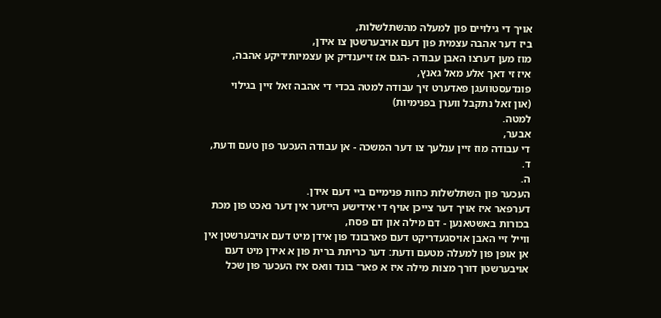אויך די גילויים פון למעלה מהשתלשלות,
ביז דער אהבה עצמית פון דעם אויבערשטן צו אידן,
מוז מען דערצו האבן עבודה -הגם אז זייענדיק אן עצמיות׳דיקע אהבה,
איז זי דאך אלע מאל גאנץ,
פונדעסטוועגן פאדערט זיך עבודה למטה בכדי די אהבה זאל זיין בגילוי
(און זאל נתקבל ווערן בפנימיות)
למטה.
אבער,
די עבודה מוז זיין ענלעך צו דער המשכה - אן עבודה העכער פון טעם ודעת,
ד.
ה.
העכער פון השתלשלות כחות פנימיים ביי דעם אידן.
דערפאר איז אויך דער צייכן אויף די אידישע הייזער אין דער נאכט פון מכת בכורות באשטאנען - דם מילה און דם פסח,
ווייל זיי האבן אויסגעדריקט דעם פארבונד פון אידן מיט דעם אויבערשטן אין אן אופן פון למעלה מטעם ודעת: דער כריתת ברית פון א אידן מיט דעם אויבערשטן דורך מצות מילה איז א פאר־ בונד וואס איז העכער פון שכל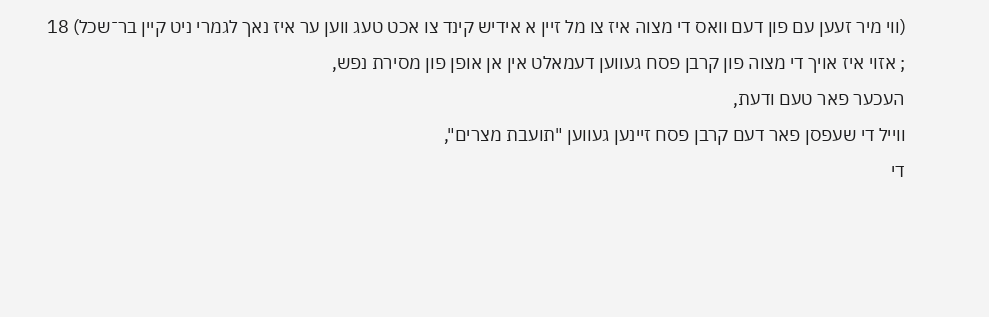(ווי מיר זעען עם פון דעם וואס די מצוה איז צו מל זיין א אידיש קינד צו אכט טעג ווען ער איז נאך לגמרי ניט קיין בר־שכל) 18
; אזוי איז אויך די מצוה פון קרבן פסח געווען דעמאלט אין אן אופן פון מסירת נפש,
העכער פאר טעם ודעת,
ווייל די שעפסן פאר דעם קרבן פסח זיינען געווען "תועבת מצרים",
די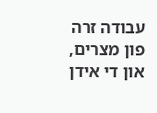עבודה זרה פון מצרים,
און די אידן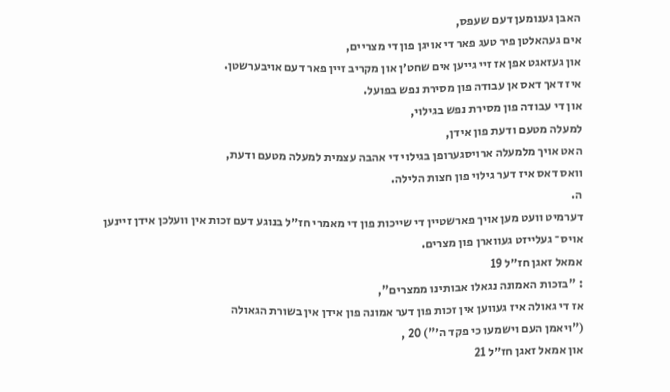האבן גענומען דעם שעפס,
אים געהאלטן פיר טעג פאר די אויגן פון די מצריים,
און געזאגט אפן אז זיי גייען אים שחט׳ן און מקריב זיין פאר דעם אויבערשטן.
איז דאך דאס אן עבודה פון מסירת נפש בפועל.
און די עבודה פון מסירת נפש בגילוי,
למעלה מטעם ודעת פון אידן,
האט אויך מלמעלה ארויסגערופן בגילוי די אהבה עצמית למעלה מטעם ודעת,
וואס דאס איז דער גילוי פון חצות הלילה.
ה.
דערמיט וועט מען אויך פארשטיין די שייכות פון די מאמרי חז״ל בנוגע דעם זכות אין וועלכן אידן זיינען אויס־ געלייזט געווארן פון מצרים.
אמאל זאגן חז״ל 19
: "בזכות האמונה נגאלו אבותינו ממצרים",
אז די גאולה איז געווען אין זכות פון דער אמונה פון אידן אין בשורת הגאולה
("ויאמן העם וישמעו כי פקד ה׳") 20 ,
און אמאל זאגן חז״ל 21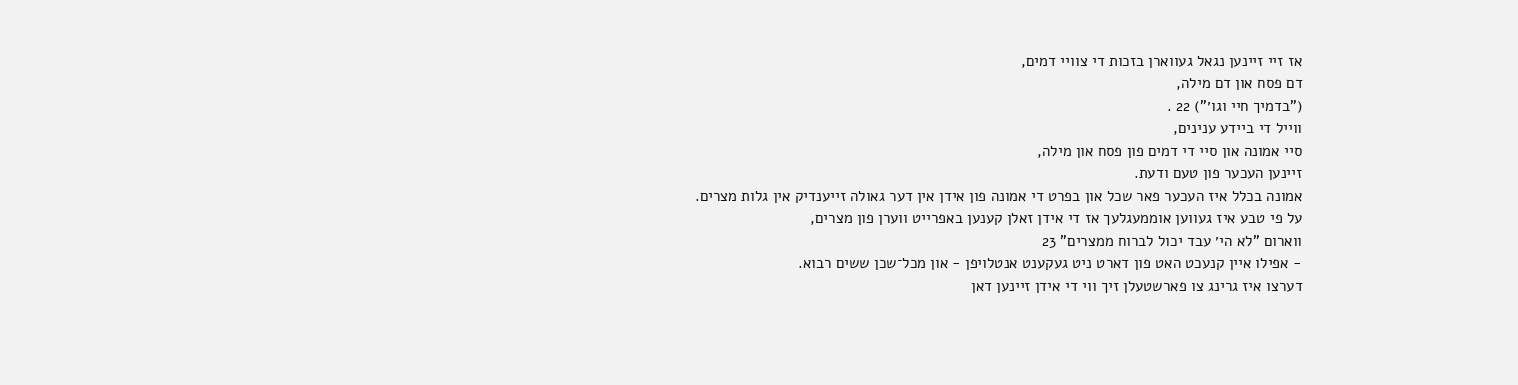אז זיי זיינען נגאל געווארן בזכות די צוויי דמים,
דם פסח און דם מילה,
("בדמיך חיי וגו׳") 22 .
ווייל די ביידע ענינים,
סיי אמונה און סיי די דמים פון פסח און מילה,
זיינען העכער פון טעם ודעת.
אמונה בכלל איז העכער פאר שכל און בפרט די אמונה פון אידן אין דער גאולה זייענדיק אין גלות מצרים.
על פי טבע איז געווען אוממעגלעך אז די אידן זאלן קענען באפרייט ווערן פון מצרים,
ווארום "לא הי׳ עבד יכול לברוח ממצרים" 23
- אפילו איין קנעכט האט פון דארט ניט געקענט אנטלויפן - און מכל־שכן ששים רבוא.
דערצו איז גרינג צו פארשטעלן זיך ווי די אידן זיינען דאן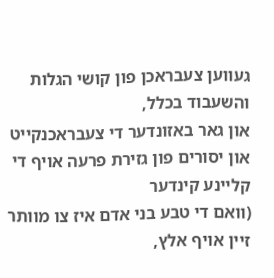געווען צעבראכן פון קושי הגלות והשעבוד בכלל,
און גאר באזונדער די צעבראכנקייט און יסורים פון גזירת פרעה אויף די קליינע קינדער
(וואם די טבע בני אדם איז צו מוותר זיין אויף אלץ,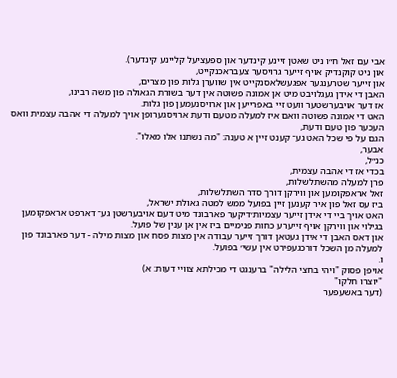אבי עם זאל ח״ו ניט שאטן זיינע קינדער און ספעציעל קליינע קינדער).
און ניט קוקנדיק אויף זייער גרויסער צעבראכנקייט,
און זייער שטרענגער אפגעשלאסנקייט אין שווערן גלות פון מצרים,
האבן די אידן געגלויבט מיט אן אמונה פשוטה אין דער בשורת הגאולה פון משה רבינו,
אז דער אויבערשטער וועט זיי באפרייען און ארויסנעמען פון גלות.
האט די אמונה פשוטה וואם איז למעלה מטעם ודעת ארויסגערופן אויך למעלה די אהבה עצמית וואס העכער פון טעם ודעת,
הגם על פי שכל האט גע־ קענט זיין א טענה: "מה נשתנו אלו מאלו".
אבער,
כנ״ל,
בכדי אז די אהבה עצמית,
פרן למעלה מהשתלשלות,
זאל אראפקומען און ווירקן דורך סדר השתלשלות,
ביז עס זאל פון איר קענען זיין בפועל ממש למטה גאולת ישראל,
האט אויך ביי די אידן זייער עצמיות׳דיקער פארבונד מיט דעם אויבערשטן גע־ דארפט אראפקומען בגילוי און ווירקן אויף זייערע כחות פנימיים ביז אין אן ענין של פועל.
און דאס האבן די אידן געטאן דורך זייער עבודה אין מצות פסח און מצות מילה - דער פארבונד פון למעלה מן השכל דורכגעפירט אין עשי׳ בפועל.
ו.
אויפן פסוק "ויהי בחצי הלילה" ברענגט די מכילתא צוויי דעות: א)
"יוצרו חלקו"
(דער באשעפער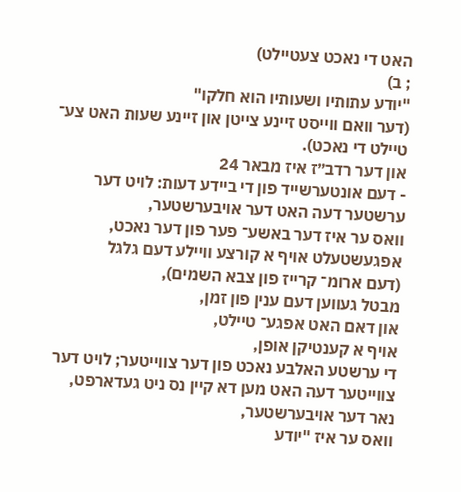האט די נאכט צעטיילט)
; ב)
"יודע עתותיו ושעותיו הוא חלקו"
(דער וואם ווייסט זיינע צייטן און זיינע שעות האט צע־ טיילט די נאכט).
און דער רדב״ז איז מבאר 24
- דעם אונטערשייד פון די ביידע דעות: לויט דער ערשטער דעה האט דער אויבערשטער,
וואס ער איז דער באשע־ פער פון דער נאכט,
אפגעשטעלט אויף א קורצע וויילע דעם גלגל
(דעם ארומ־ קרייז פון צבא השמים),
מבטל געווען דעם ענין פון זמן,
און דאם האט אפגע־ טיילט,
אויף א קענטיקן אופן,
די ערשטע האלבע נאכט פון דער צווייטער; לויט דער צווייטער דעה האט מען דא קיין נס ניט געדארפט,
נאר דער אויבערשטער,
וואס ער איז "יודע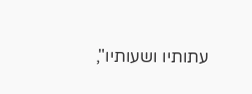עתותיו ושעותיו",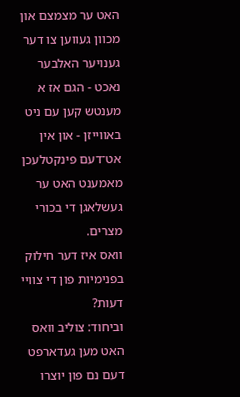האט ער מצמצם און מכוון געווען צו דער גענויער האלבער נאכט - הגם אז א מענטש קען עם ניט באווייזן - און אין אט־דעם פינקטלעכן מאמענט האט ער געשלאגן די בכורי מצרים.
וואס איז דער חילוק בפנימיות פון די צוויי דעות?
וביחוד: צוליב וואס האט מען געדארפט דעם נם פון יוצרו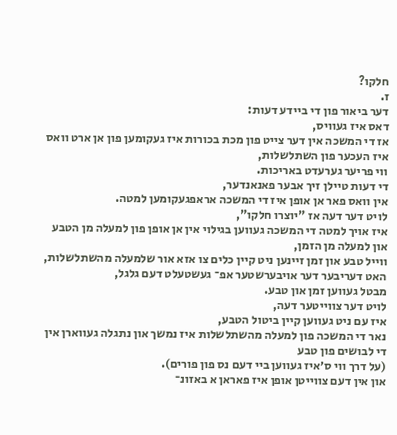חלקו?
ז.
דער ביאור פון די ביידע דעות:
דאס איז געוויס,
אז די המשכה אין דער צייט פון מכת בכורות איז געקומען פון אן ארט וואס איז העכער פון השתלשלות,
ווי פריער גערעדט באריכות.
די דעות טיילן זיך אבער פאנאנדער,
אין וואס פאר אן אופן איז די המשכה אראפגעקומען למטה.
לויט דער דעה אז "יוצרו חלקו",
איז אויך למטה די המשכה געווען בגילוי אין אן אופן פון למעלה מן הטבע און למעלה מן הזמן,
ווייל טבע און זמן זיינען ניט קיין כלים צו אזא אור שלמעלה מהשתלשלות,
האט דעריבער דער אויבערשטער אפ־ געשטעלט דעם גלגל,
מבטל געווען זמן און טבע.
לויט דער צווייטער דעה,
איז עם ניט געווען קיין ביטול הטבע,
נאר די המשכה פון למעלה מהשתלשלות איז נמשך און נתגלה געווארן אין די לבושים פון טבע
(על דרך ווי ס׳איז געווען ביי דעם נס פון פורים).
און אין דעם צווייטן אופן איז פאראן א באזונ־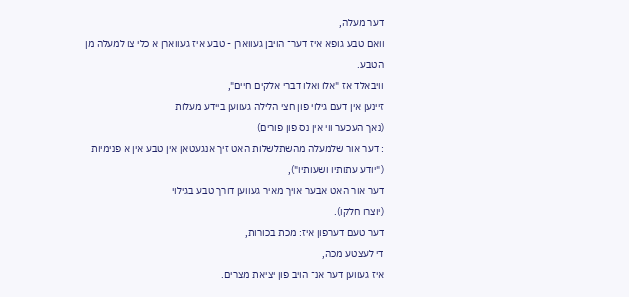דער מעלה,
וואם טבע גופא איז דער־ הויבן געווארן - טבע איז געווארן א כלי צו למעלה מן הטבע.
וויבאלד אז "אלו ואלו דברי אלקים חיים",
זיינען אין דעם גילוי פון חצי הלילה געווען ביידע מעלות
(נאך העכער ווי אין נס פון פורים)
: דער אור שלמעלה מהשתלשלות האט זיך אנגעטאן אין טבע אין א פנימיות
("יודע עתותיו ושעותיו"),
דער אור האט אבער אויך מאיר געווען דורך טבע בגילוי
(יוצרו חלקו).
דער טעם דערפון איז: מכת בכורות,
די לעצטע מכה,
איז געווען דער אנ־ הויב פון יציאת מצרים.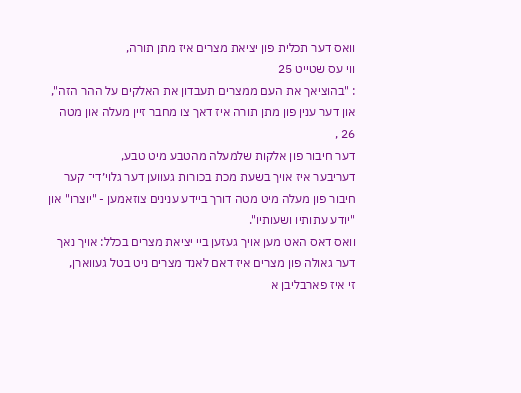וואס דער תכלית פון יציאת מצרים איז מתן תורה,
ווי עס שטייט 25
: "בהוציאך את העם ממצרים תעבדון את האלקים על ההר הזה",
און דער ענין פון מתן תורה איז דאך צו מחבר זיין מעלה און מטה 26 ,
דער חיבור פון אלקות שלמעלה מהטבע מיט טבע,
דעריבער איז אויך בשעת מכת בכורות געווען דער גלוי׳די־ קער חיבור פון מעלה מיט מטה דורך ביידע ענינים צוזאמען - "יוצרו" און "יודע עתותיו ושעותיו".
וואס דאס האט מען אויך געזען ביי יציאת מצרים בכלל: אויך נאך דער גאולה פון מצרים איז דאם לאנד מצרים ניט בטל געווארן,
זי איז פארבליבן א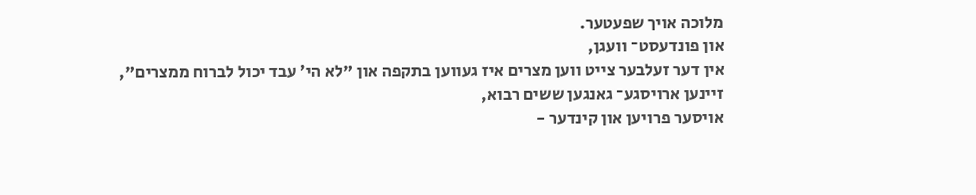מלוכה אויך שפעטער.
און פונדעסט־ וועגן,
אין דער זעלבער צייט ווען מצרים איז געווען בתקפה און "לא הי׳ עבד יכול לברוח ממצרים",
זיינען ארויסגע־ גאנגען ששים רבוא,
אויסער פרויען און קינדער -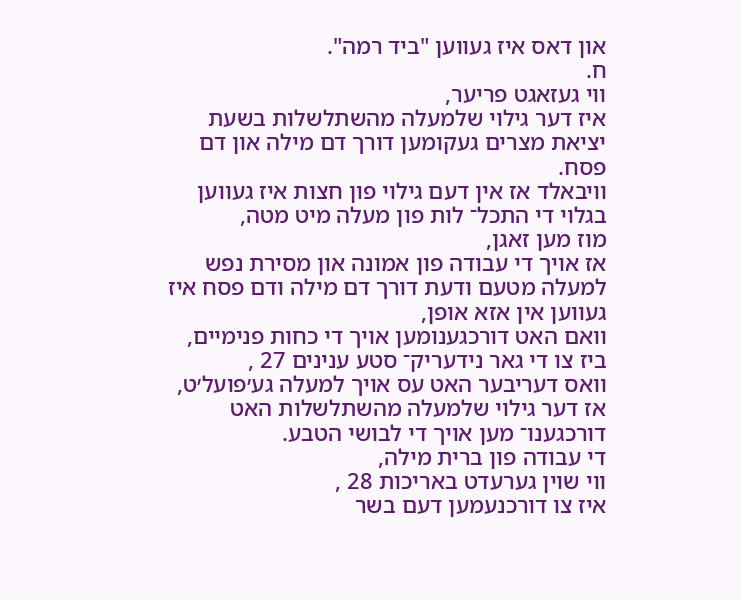און דאס איז געווען "ביד רמה".
ח.
ווי געזאגט פריער,
איז דער גילוי שלמעלה מהשתלשלות בשעת יציאת מצרים געקומען דורך דם מילה און דם פסח.
וויבאלד אז אין דעם גילוי פון חצות איז געווען בגלוי די התכל־ לות פון מעלה מיט מטה,
מוז מען זאגן,
אז אויך די עבודה פון אמונה און מסירת נפש למעלה מטעם ודעת דורך דם מילה ודם פסח איז געווען אין אזא אופן,
וואם האט דורכגענומען אויך די כחות פנימיים,
ביז צו די גאר נידעריק־ סטע ענינים 27 ,
וואס דעריבער האט עס אויך למעלה גע׳פועל׳ט,
אז דער גילוי שלמעלה מהשתלשלות האט דורכגענו־ מען אויך די לבושי הטבע.
די עבודה פון ברית מילה,
ווי שוין גערעדט באריכות 28 ,
איז צו דורכנעמען דעם בשר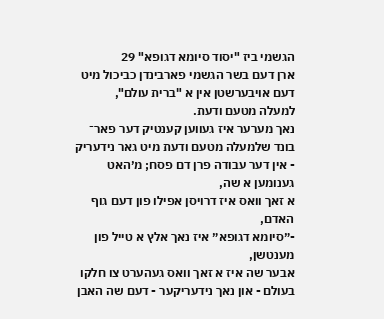הגשמי ביז "יסוד סיומא דגופא" 29
ארן דעם בשר הגשמי פארבינדן כביכול מיט דעם אויבערשטן אין א "ברית עולם",
למעלה מטעם ודעת.
נאך מערער איז געווען קענטיק דער פאר־ בונד שלמעלה מטעם ודעת מיט גאר נידעריק - אין דער עבודה פרן דם פסח; מ׳האט גענומען א שה,
א זאך וואס איז דרויסן אפילו פון דעם גוף האדם,
-״סיומא דגופא״ איז נאך אלץ א טייל פון מענטשן,
אבער שה איז א זאך וואס געהערט צו חלקו בעולם - און נאך נידעריקער - דעם שה האבן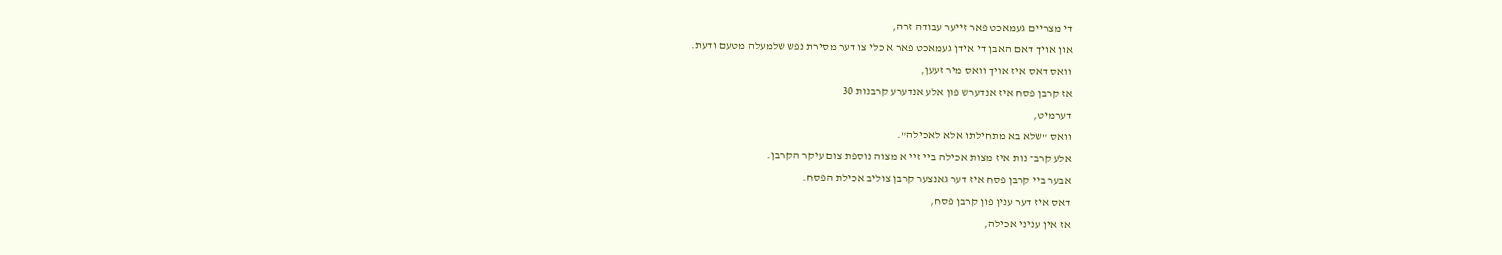די מצריים געמאכט פאר זייער עבודה זרה,
און אויך דאם האבן די אידן געמאכט פאר א כלי צו דער מסירת נפש שלמעלה מטעם ודעת.
וואס דאס איז אויך וואס מיר זעען,
אז קרבן פסח איז אנדערש פון אלע אנדערע קרבנות 30
דערמיט,
וואס "שלא בא מתחילתו אלא לאכילה".
אלע קרב־ נות איז מצות אכילה ביי זיי א מצוה נוספת צום עיקר הקרבן.
אבער ביי קרבן פסח איז דער גאנצער קרבן צוליב אכילת הפסח.
דאס איז דער ענין פון קרבן פסח,
אז אין עניני אכילה,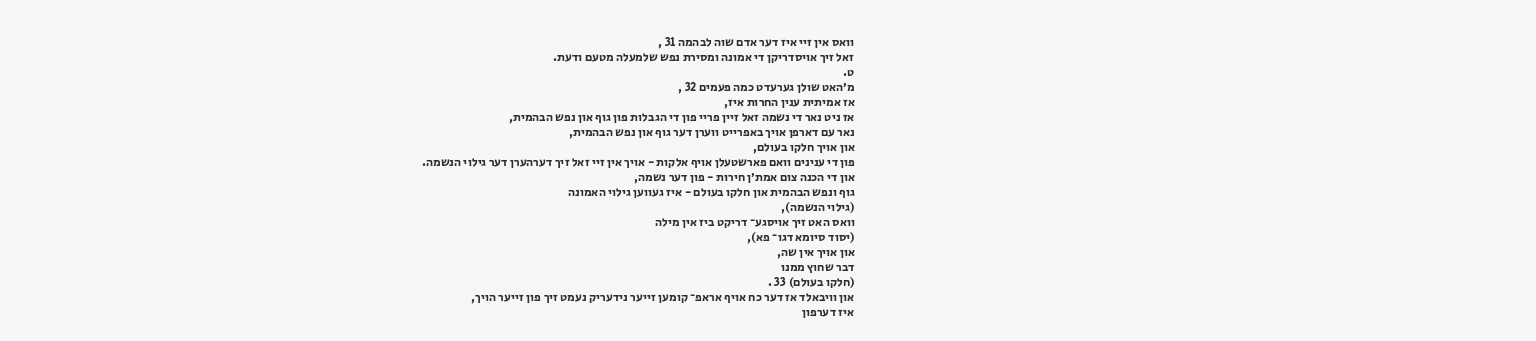וואס אין זיי איז דער אדם שוה לבהמה 31 ,
זאל זיך אויסדריקן די אמונה ומסירת נפש שלמעלה מטעם ודעת.
ט.
מ׳האט שולן גערעדט כמה פעמים 32 ,
אז אמיתית ענין החרות איז,
אז ניט נאר די נשמה זאל זיין פריי פון די הגבלות פון גוף און נפש הבהמית,
נאר עם דארפן אויך באפרייט ווערן דער גוף און נפש הבהמית,
און אויך חלקו בעולם,
פון די ענינים וואם פארשטעלן אויף אלקות - אויך אין זיי זאל זיך דערהערן דער גילוי הנשמה.
און די הכנה צום אמת׳ן חירות - פון דער נשמה,
גוף ונפש הבהמית און חלקו בעולם - איז געווען גילוי האמונה
(גילוי הנשמה),
וואס האט זיך אויסגע־ דריקט ביז אין מילה
(יסוד סיומא דגו־ פא),
און אויך אין שה,
דבר שחוץ ממנו
(חלקו בעולם) 33 .
און וויבאלד אז דער כח אויף אראפ־ קומען זייער נידעריק נעמט זיך פון זייער הויך,
איז דערפון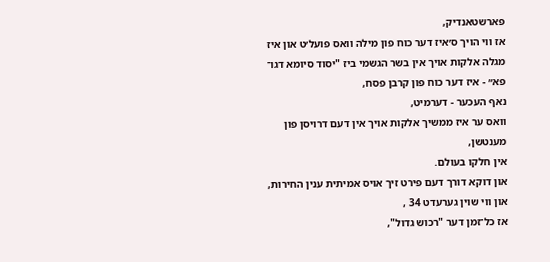פארשטאנדיק,
אז ווי הויך ס׳איז דער כוח פון מילה וואס פועל׳ט און איז מגלה אלקות אויך אין בשר הגשמי ביז "יסוד סיומא דגו־ פא״ - איז דער כוח פון קרבן פסח,
נאף העכער - דערמיט,
וואס ער איז ממשיך אלקות אויך אין דעם דרויסן פון מענטשן,
אין חלקו בעולם.
און דוקא דורך דעם פירט זיך אויס אמיתית ענין החירות,
און ווי שוין גערעדט 34 ,
אז כל־זמן דער "רכוש גדול",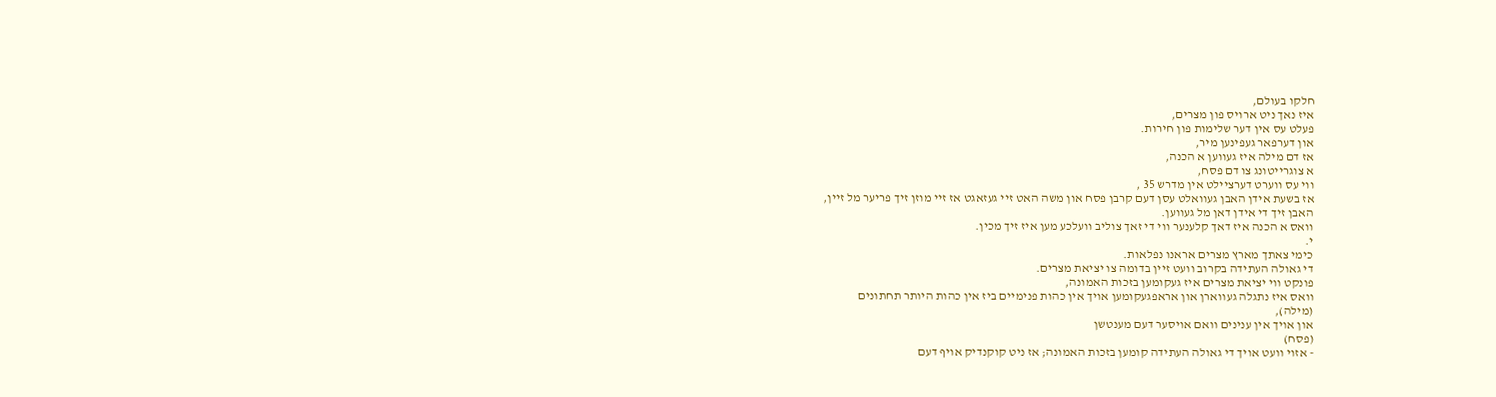חלקו בעולם,
איז נאך ניט ארויס פון מצרים,
פעלט עס אין דער שלימות פון חירות.
און דערפאר געפינען מיר,
אז דם מילה איז געווען א הכנה,
א צוגרייטונג צו דם פסח,
ווי עס ווערט דערציילט אין מדרש 35 ,
אז בשעת אידן האבן געוואלט עסן דעם קרבן פסח און משה האט זיי געזאגט אז זיי מוזן זיך פריער מל זיין,
האבן זיך די אידן דאן מל געווען.
וואס א הכנה איז דאך קלענער ווי די זאך צוליב וועלכע מען איז זיך מכין.
י.
כימי צאתך מארץ מצרים אראנו נפלאות.
די גאולה העתידה בקרוב וועט זיין בדומה צו יציאת מצרים.
פונקט ווי יציאת מצרים איז געקומען בזכות האמונה,
וואס איז נתגלה געווארן און אראפגעקומען אויך אין כהות פנימיים ביז אין כהות היותר תחתונים
(מילה),
און אויך אין ענינים וואם אויסער דעם מענטשן
(פסח)
- אזוי וועט אויך די גאולה העתידה קומען בזכות האמונה; אז ניט קוקנדיק אויף דעם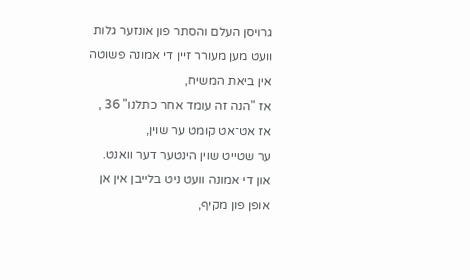גרויסן העלם והסתר פון אונזער גלות וועט מען מעורר זיין די אמונה פשוטה אין ביאת המשיח,
אז "הנה זה עומד אחר כתלנו" 36 ,
אז אט־אט קומט ער שוין,
ער שטייט שוין הינטער דער וואנט.
און די אמונה וועט ניט בלייבן אין אן אופן פון מקיף,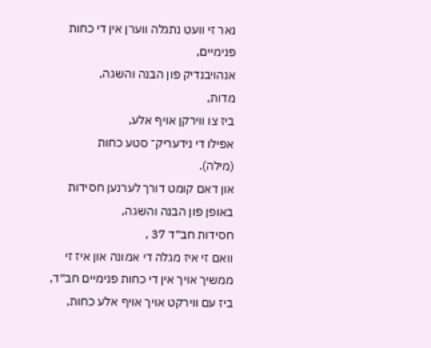נאר זי וועט נתגלה ווערן אין די כחות פנימיים,
אנהויבנדיק פון הבנה והשגה,
מדות,
ביז צו ווירקן אויף אלע,
אפילו די נידעריק־ סטע כחות
(מילה).
און דאם קומט דורך לערנען חסידות באופן פון הבנה והשגה,
חסידות חב״ד 37 ,
וואם זי איז מגלה די אמונה און איז זי ממשיך אויך אין די כחות פנימיים חב״ד,
ביז עם ווירקט אויך אויף אלע כחות,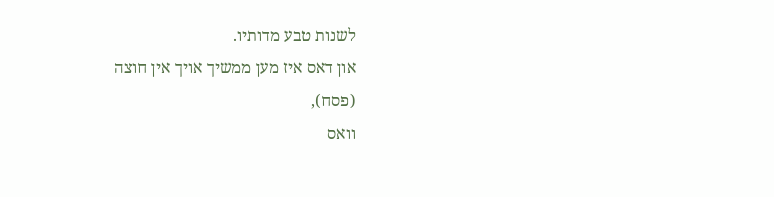לשנות טבע מדותיו.
און דאס איז מען ממשיך אויך אין חוצה
(פסח),
וואס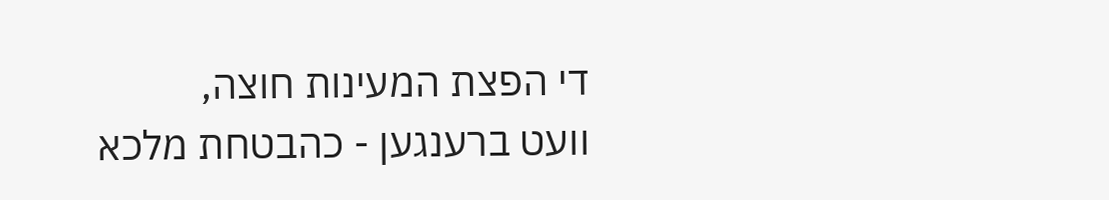די הפצת המעינות חוצה,
וועט ברענגען - כהבטחת מלכא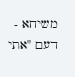משיחא - דעם "אתי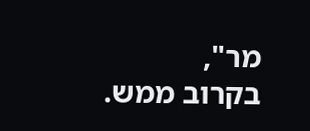מר",
בקרוב ממש.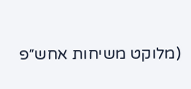(מלוקט משיחות אחש״פ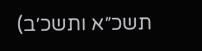תשכ״א ותשכ׳ב)